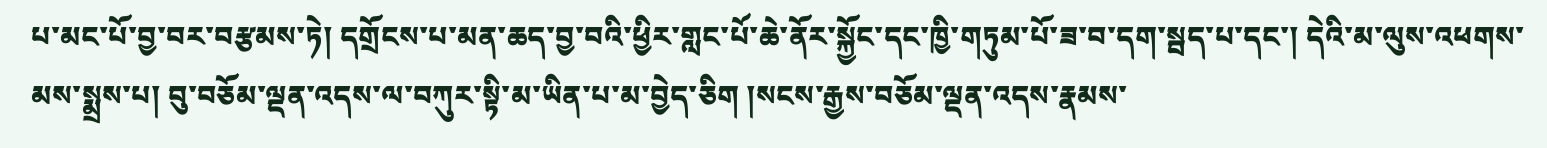པ་མང་པོ་བྱ་བར་བརྩམས་ཏེ། དགྲོངས་པ་མན་ཆད་བྱ་བའི་ཕྱིར་གླང་པོ་ཆེ་ནོར་སྐྱོང་དང་ཁྱི་གཏུམ་པོ་ཟ་བ་དག་སྦད་པ་དང་། དེའི་མ་ལུས་འཕགས་མས་སྨྲས་པ། བུ་བཅོམ་ལྡན་འདས་ལ་བཀུར་སྟི་མ་ཡིན་པ་མ་བྱེད་ཅིག །སངས་རྒྱས་བཅོམ་ལྡན་འདས་རྣམས་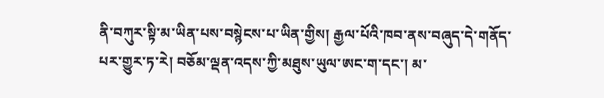ནི་བཀུར་སྟི་མ་ཡིན་པས་བསྙེངས་པ་ཡིན་གྱིས། རྒྱལ་པོའི་ཁབ་ནས་བཞུད་དེ་གནོད་པར་གྱུར་ཏ་རེ། བཅོམ་ལྡན་འདས་ཀྱི་མཐུས་ཡུལ་ཨང་ག་དང་། མ་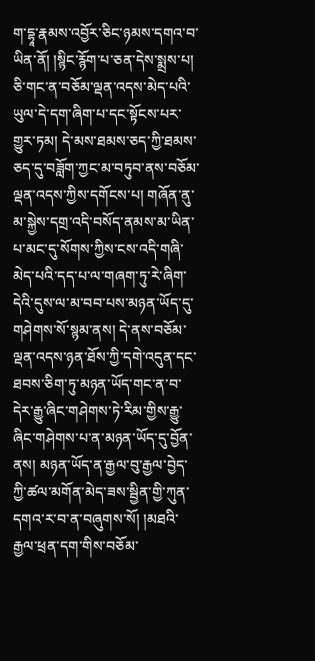ག་དྷཱ་རྣམས་འབྱོར་ཅིང་ཉམས་དགའ་བ་ཡིན་ནོ། །སྙིང་རྙོག་པ་ཅན་དེས་སྨྲས་པ། ཅི་གང་ན་བཅོམ་ལྡན་འདས་མེད་པའི་ཡུལ་དེ་དག་ཞིག་པ་དང་སྟོངས་པར་གྱུར་ཏམ། དེ་མས་ཐམས་ཅད་ཀྱི་ཐམས་ཅད་དུ་བཟློག་ཀྱང་མ་བཏུབ་ནས་བཅོམ་ལྡན་འདས་ཀྱིས་དགོངས་པ། གཞོན་ནུ་མ་སྐྱེས་དགྲ་འདི་བསོད་ནམས་མ་ཡིན་པ་མང་དུ་སོགས་ཀྱིས་ངས་འདི་གཞི་མེད་པའི་དད་པ་ལ་གཞག་ཏུ་རེ་ཞིག་དེའི་དུས་ལ་མ་བབ་པས་མཉན་ཡོད་དུ་གཤེགས་སོ་སྙམ་ནས། དེ་ནས་བཅོམ་ལྡན་འདས་ཉན་ཐོས་ཀྱི་དགེ་འདུན་དང་ཐབས་ཅིག་ཏུ་མཉན་ཡོད་གང་ན་བ་དེར་རྒྱུ་ཞིང་གཤེགས་ཏེ་རིམ་གྱིས་རྒྱུ་ཞིང་གཤེགས་པ་ན་མཉན་ཡོད་དུ་བྱོན་ནས། མཉན་ཡོད་ན་རྒྱལ་བུ་རྒྱལ་བྱེད་ཀྱི་ཚལ་མགོན་མེད་ཟས་སྦྱིན་གྱི་ཀུན་དགའ་ར་བ་ན་བཞུགས་སོ། །མཐའི་རྒྱལ་ཕྲན་དག་གིས་བཅོམ་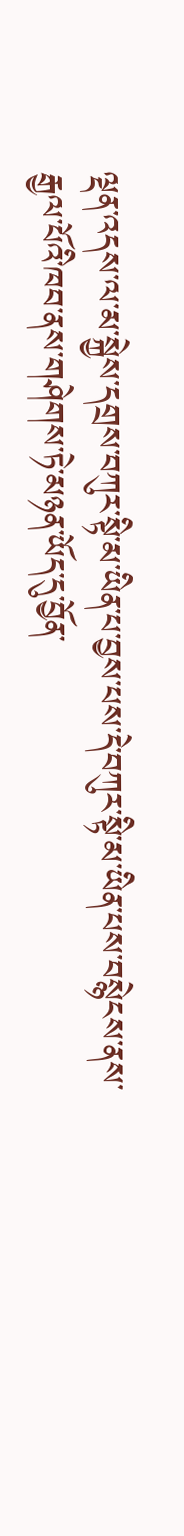ལྡན་འདས་ལ་མ་སྐྱེས་དགྲས་བཀུར་སྟི་མ་ཡིན་པ་བྱས་པས་དེ་བཀུར་སྟི་མ་ཡིན་པས་བསྙེངས་ནས་རྒྱལ་པོའི་ཁབ་ནས་གཤེགས་ཏེ་མཉན་ཡོད་དུ་བྱོན་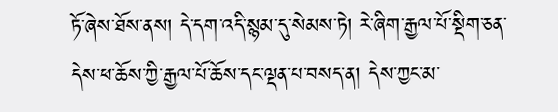ཏོ་ཞེས་ཐོས་ནས། དེ་དག་འདི་སྙམ་དུ་སེམས་ཏེ། རེ་ཞིག་རྒྱལ་པོ་སྡིག་ཅན་དེས་ཕ་ཆོས་ཀྱི་རྒྱལ་པོ་ཆོས་དང་ལྡན་པ་བསད་ན། དེས་ཀྱང་མ་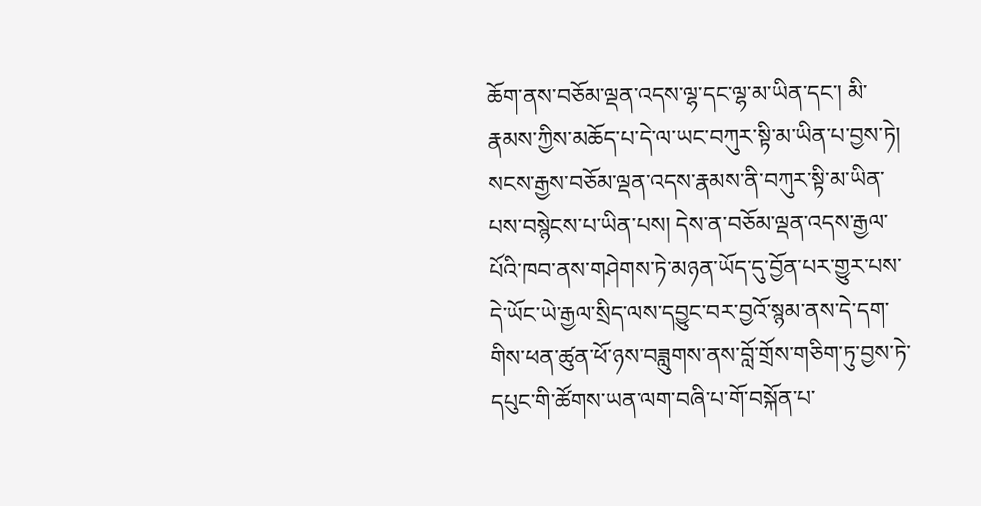ཆོག་ནས་བཅོམ་ལྡན་འདས་ལྷ་དང་ལྷ་མ་ཡིན་དང་། མི་རྣམས་ཀྱིས་མཆོད་པ་དེ་ལ་ཡང་བཀུར་སྟི་མ་ཡིན་པ་བྱས་ཏེ། སངས་རྒྱས་བཅོམ་ལྡན་འདས་རྣམས་ནི་བཀུར་སྟི་མ་ཡིན་པས་བསྙེངས་པ་ཡིན་པས། དེས་ན་བཅོམ་ལྡན་འདས་རྒྱལ་པོའི་ཁབ་ནས་གཤེགས་ཏེ་མཉན་ཡོད་དུ་བྱོན་པར་གྱུར་པས་དེ་ཡོང་ཡེ་རྒྱལ་སྲིད་ལས་དབྱུང་བར་བྱའོ་སྙམ་ནས་དེ་དག་གིས་ཕན་ཚུན་ཕོ་ཉས་བཟླུགས་ནས་བློ་གྲོས་གཅིག་ཏུ་བྱས་ཏེ་དཔུང་གི་ཚོགས་ཡན་ལག་བཞི་པ་གོ་བསྐོན་པ་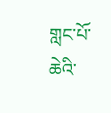གླང་པོ་ཆེའི་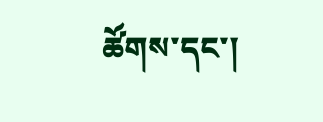ཚོགས་དང་།